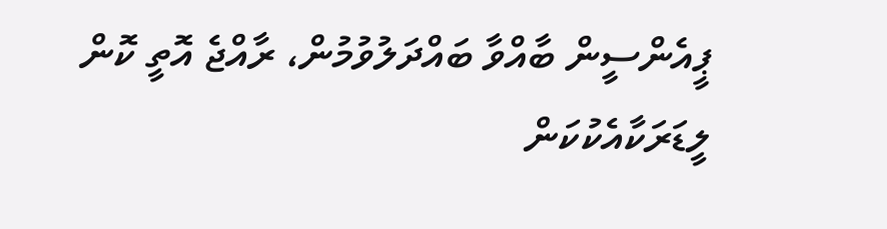ޕީއެންސީން ބާއްވާ ބައްދަލުވުމުން، ރާއްޖެ އޮތީ ކޮން ލީޑަރަކާއެކުކަން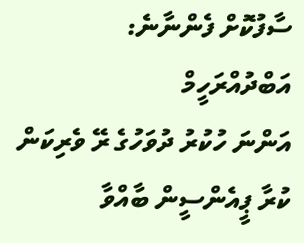ސާފުކޮށް ފެންނާނެ: އަބްދުއްރަހީމް
އަންނަ ހުކުރު ދުވަހުގެ ރޭ ވެރިކަން ކުރާ ޕީއެންސީން ބާއްވާ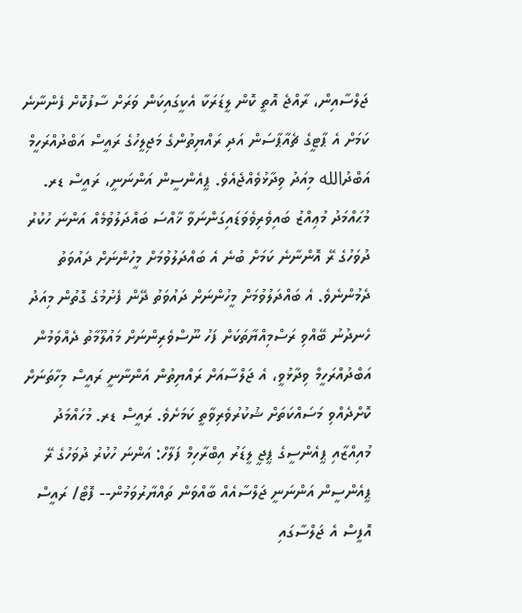ޖަލްސާއިން، ރާއްޖެ އޮތީ ކޮން ލީޑަރަކާ އެކީގައިކަން ވަރަށް ސާފުކޮށް ފެންނާނެ ކަމަށް އެ ޕާޓީގެ ޗެއާޕާސަން އަދި ރައްޔިތުންގެ މަޖިލީހުގެ ރައީސް އަބްދުއްރަހީމް އަބްދުالله މިއަދު ވިދާޅުވެއްޖެއެވެ. ޕީއެންސީން އަންނަނީ، ރައީސް ޑރ. މުޙައްމަދު މުޢިއްޒު ބައިވެރިވެވަޑައިގަންނަވާ ޚާއްސަ ބައްދަލުވުމެއް އަންނަ ހުކުރު ދުވަހުގެ ރޭ އޮންނާނެ ކަމަށް ބުނެ އެ ބައްދަލުވުމަށް މީހުންނަށް ދައުވަތު ދެމުންނެވެ. އެ ބައްދަލުވުމަށް މީހުންނަށް ދައުވަތު ދޭން ފެށުމުގެ ގޮތުން މިއަދު ހެނދުނު ބޭއްވި ރަސްމިއްޔާތަކަށް ފަހު ނޫސްވެރިންނަށް މައުލޫމާތު ދެއްވަމުން އަބްދުއްރަހީމް ވިދާޅުވީ، އެ ޖަލްސާއަށް ރައްޔިތުން އަންނާނީ ރައީސް މިހާތަނަށް ކޮށްދެއްވި މަސައްކަތަށް ޝުކުރުވެރިވާތީ ކަމަށެވެ. ރައީސް ޑރ. މުހައްމަދު މުއިއްޒާއި ޕީއެންސީގެ ޕީޖީ ލީޑަރު އިބްރާހިމް ފަލާހް: އަންނަ ހުކުރު ދުވަހުގެ ރޭ ޕީއެންސީން އަންނަނީ ޖަލްސާއެއް ބާއްވަން ތައްޔާރުވަމުން-- ފޮޓޯ/ ރައީސް އޮފީސް އެ ޖަލްސާގައި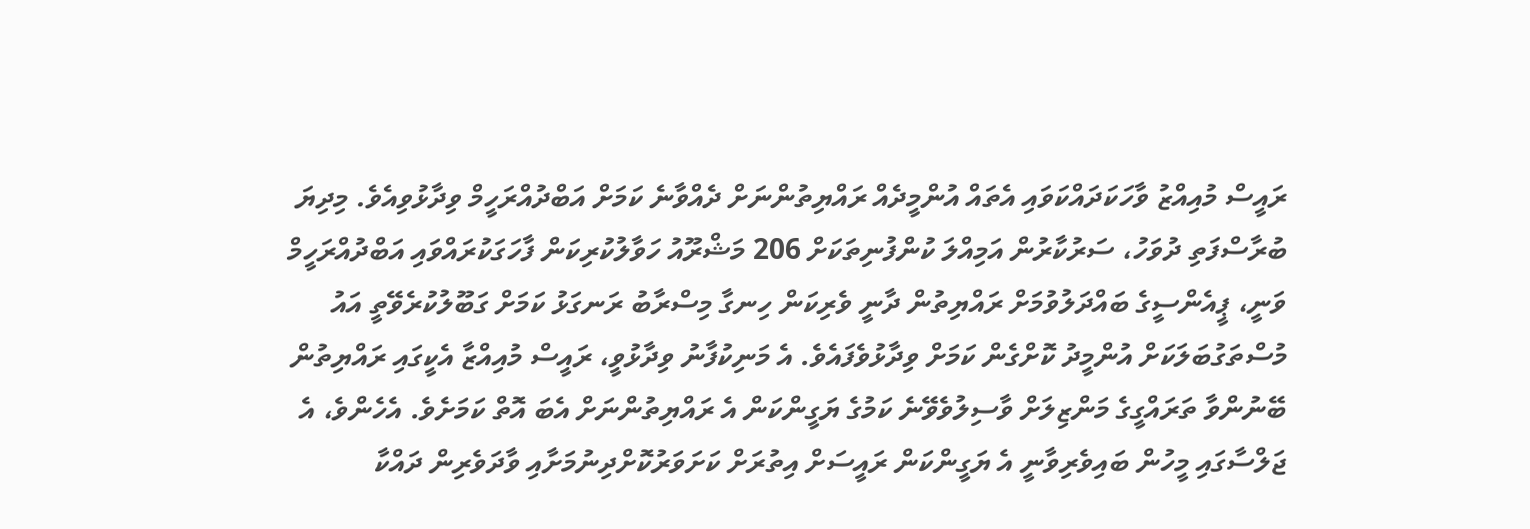ރައީސް މުއިއްޒު ވާހަކަދައްކަވައި އެތައް އުންމީދެއް ރައްޔިތުންނަށް ދެއްވާނެ ކަމަށް އަބްދުއްރަހީމް ވިދާޅުވިއެވެ. މިދިޔަ ބުރާސްފަތި ދުވަހު، ސަރުކާރުން އަމިއްލަ ކުންފުނިތަކަށް 206 މަޝްރޫއު ހަވާލުކުރިކަން ފާހަގަކުރައްވައި އަބްދުއްރަހީމް ވަނީ، ޕީއެންސީގެ ބައްދަލުވުމަށް ރައްޔިތުން ދާނީ ވެރިކަން ހިނގާ މިސްރާބު ރަނގަޅު ކަމަށް ގަބޫލުކުރެވޭތީ އައު މުސްތަގުބަލަކަށް އުންމީދު ކޮށްގެން ކަމަށް ވިދާޅުވެފައެވެ. އެ މަނިކުފާނު ވިދާޅުވީ، ރައީސް މުއިއްޒާ އެކީގައި ރައްޔިތުން ބޭނުންވާ ތަރައްގީގެ މަންޒިލަށް ވާސިލުވެވޭނެ ކަމުގެ ޔަގީންކަން އެ ރައްޔިތުންނަށް އެބަ އޮތް ކަމަށެވެ. އެހެންވެ، އެ ޖަލްސާގައި މީހުން ބައިވެރިވާނީ އެ ޔަގީންކަން ރައީސަށް އިތުރަށް ކަށަވަރުކޮށްދިނުމަށާއި ވާދަވެރިން ދައްކާ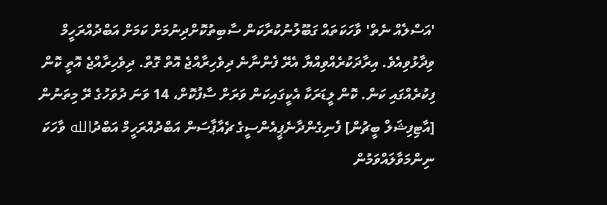'އަސްލެއް ނެތް' ވާހަކަތައް ގަބޫލުނުކުރާކަން ސާބިތުކޮށްދިނުމަށް ކަމަށް އަބްދުއްރަހީމް ވިދާޅުވިއެވެ. އިރާދަކުރެއްވިއްޔާ އެރޭ ފެންނާނެ ދިވެހިރާއްޖެ އޮތް ގޮތް. ދިވެހިރާއްޖެ އޮތީ ކޮން ފިކުރެއްގައި ކަން. ކޮން ލީޑަރަކާ އެކީގައިކަން ވަރަށް ސާފުކޮށް، 14 ވަނަ ދުވަހުގެ ރޭ މިތަނުން [އާޓިފިޝަލް ބީޗުން] ފެނިގެންދާނެޕީއެންސީގެ ޗެއާޕާސަން އަބްދުއްރަހީމް އަބްދުالله ވާހަކަ ނިންމަވާލައްވަމުން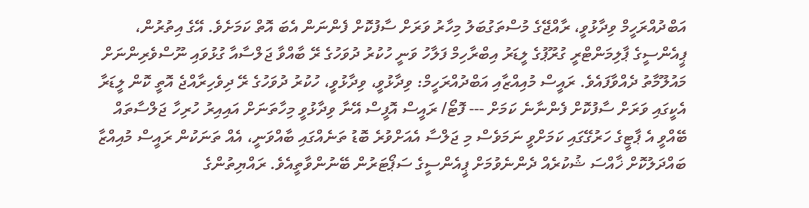އަބްދުއްރަހީމް ވިދާޅުވީ، ރާއްޖޭގެ މުސްތަގުބަލު މިހާރު ވަރަށް ސާފުކޮށް ފެންނަން އެބަ އޮތް ކަމަށެވެ. އޭގެ އިތުރުން، ޕީއެންސީގެ ޕާލިމަންޓްރީ ގުރޫޕުގެ ލީޑަރު އިބްރާހިމް ފަލާހު ވަނީ ހުކުރު ދުވަހުގެ ރޭ ބާއްވާ ޖަލްސާއާ ގުޅުވައި ނޫސްވެރިންނަށް މައުލޫމާތު ދެއްވާފައެވެ. ރައީސް މުއިއްޒާއި އަބްދުއްރަހީމް: ވިދާޅުވީ، ވިދާޅުވީ، ހުކުރު ދުވަހުގެ ރޭ ދިވެހިރާއްޖެ އޮތީ ކޮން ލީޑަރާ އެކީގައި ވަރަށް ސާފުކޮށް ފެންނާނެ ކަމަށް --- ފޮޓޯ/ ރައީސް އޮފީސް އޭނާ ވިދާޅުވީ މިހާތަނަށް އައިއިރު ހުރިހާ ޖަލްސާތައް ބޭއްވީ އެ ޕާޓީގެ ހަރުގޭގައި ކަމަށްވީ ނަމަވެސް މި ޖަލްސާ އެއަށްވުރެ ބޮޑު ތަނެއްގައި ބާއްވަނީ، އެއް ތަނަކުން ރައީސް މުއިއްޒާ ބައްދަލުކޮށް ޚާއްސަ ޝުކުރެއް ދެންނެވުމަށް ޕީއެންސީގެ ސަޕޯޓަރުން ބޭނުންވާތީއެވެ. ރައްޔިތުންގެ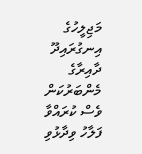މަޖިލީހުގެ އިނގުރައިދޫ ދާއިރާގެ މެންބަރުކަން ވެސް ކުރައްވާ ފަލާހު ވިދާޅުވި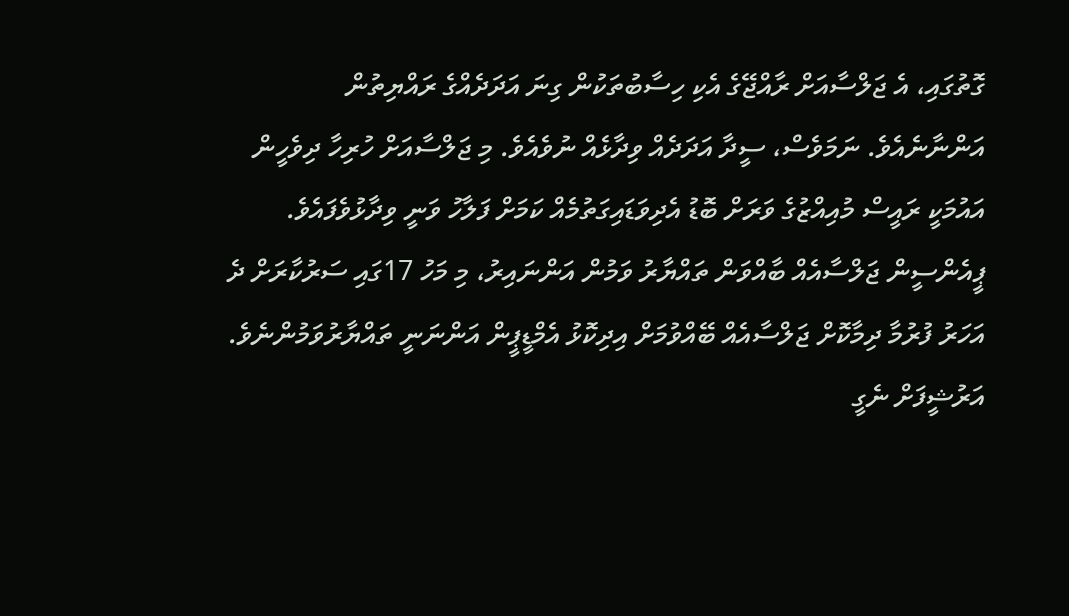ގޮތުގައި، އެ ޖަލްސާއަށް ރާއްޖޭގެ އެކި ހިސާބުތަކުން ގިނަ އަދަދެއްގެ ރައްޔިތުން އަންނާނެއެވެ. ނަމަވެސް، ސީދާ އަދަދެއް ވިދާޅެއް ނުވެއެވެ. މި ޖަލްސާއަށް ހުރިހާ ދިވެހީން އައުމަކީ ރައީސް މުއިއްޒުގެ ވަރަށް ބޮޑު އެދިވަޑައިގަތުމެއް ކަމަށް ފަލާހު ވަނީ ވިދާޅުވެފައެވެ. ޕީއެންސީން ޖަލްސާއެއް ބާއްވަން ތައްޔާރު ވަމުން އަންނައިރު، މި މަހު 17ގައި ސަރުކާރަށް ދެ އަހަރު ފުރުމާ ދިމާކޮށް ޖަލްސާއެއް ބޭއްވުމަށް އިދިކޮޅު އެމްޑީޕީން އަންނަނީ ތައްޔާރުވަމުންނެވެ.
އަރުޝީފަށް ނެގީ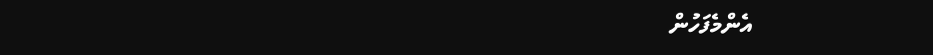އެންމެފަހުން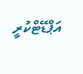އަޕްޑޭޓްކުރީ